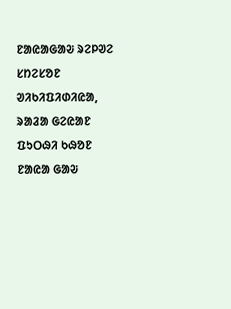ᱱᱟᱭᱟᱜᱟᱶ ᱨᱮᱞᱣᱮ ᱥᱴᱮᱥᱚᱱ
ᱣᱤᱠᱤᱯᱤᱰᱤᱭᱟ, ᱨᱟᱲᱟ ᱜᱮᱭᱟᱱ ᱯᱩᱛᱷᱤ ᱠᱷᱚᱱ
ᱱᱟᱭᱟ ᱜᱟᱶ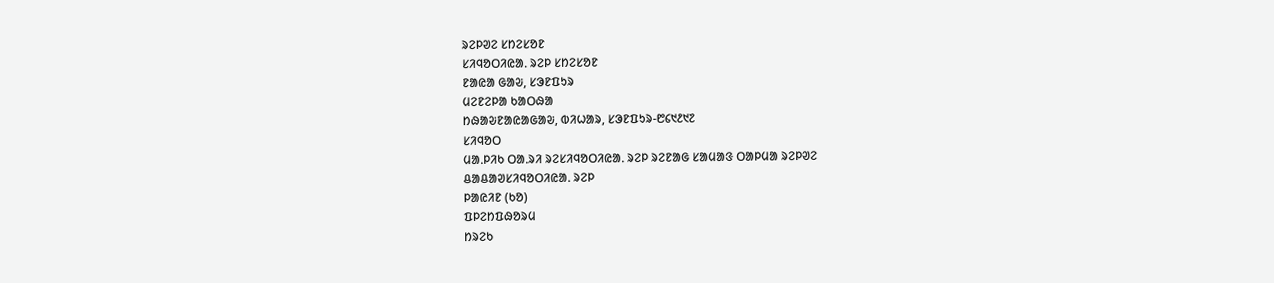ᱨᱮᱞᱣᱮ ᱥᱴᱮᱥᱚᱱ
ᱥᱤᱧᱚᱛᱤᱭᱟᱹ ᱨᱮᱞ ᱥᱴᱮᱥᱚᱱ
ᱱᱟᱭᱟ ᱜᱟᱶ, ᱥᱳᱱᱯᱩᱨ
ᱢᱮᱱᱮᱞᱟ ᱠᱟᱛᱷᱟ
ᱴᱷᱟᱶᱱᱟᱭᱟᱜᱟᱶ, ᱵᱤᱦᱟᱨ, ᱥᱳᱱᱯᱩᱨ-᱘᱔᱑᱒᱑᱗
ᱥᱤᱧᱚᱛ
ᱢᱟᱹᱞᱤᱠ ᱛᱟᱹᱨᱤ ᱨᱮᱥᱤᱧᱚᱛᱤᱭᱟᱹ ᱨᱮᱞ ᱨᱮᱱᱟᱜ ᱥᱟᱢᱟᱝ ᱛᱟᱞᱢᱟ ᱨᱮᱞᱣᱮ
ᱪᱟᱪᱟᱣᱥᱤᱧᱚᱛᱤᱭᱟᱹ ᱨᱮᱞ
ᱞᱟᱭᱤᱱ (ᱠᱚ)
ᱯᱞᱮᱴᱯᱷᱚᱨᱢ
ᱴᱨᱮᱠ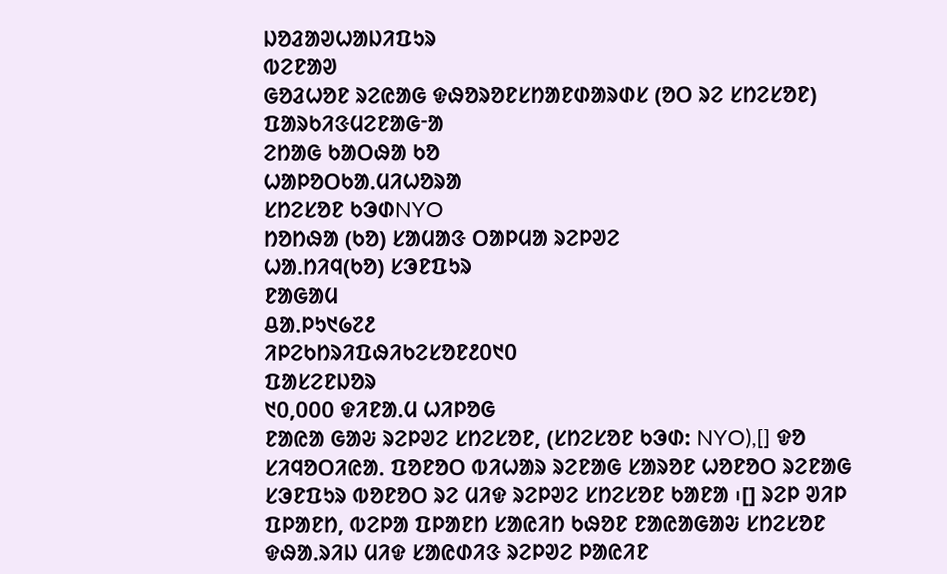ᱡᱚᱲᱟᱣᱦᱟᱡᱤᱯᱩᱨ
ᱵᱮᱱᱟᱣ
ᱜᱚᱲᱦᱚᱱ ᱨᱮᱭᱟᱜ ᱫᱷᱚᱨᱚᱱᱥᱴᱟᱱᱰᱟᱨᱰᱥ (ᱚᱛ ᱨᱮ ᱥᱴᱮᱥᱚᱱ)
ᱯᱟᱨᱠᱤᱝᱢᱮᱱᱟᱜᱼᱟ
ᱮᱴᱟᱜ ᱠᱟᱛᱷᱟ ᱠᱚ
ᱦᱟᱞᱚᱛᱠᱟᱹᱢᱤᱦᱚᱨᱟ
ᱥᱴᱮᱥᱚᱱ ᱠᱳᱰNYO
ᱴᱚᱴᱷᱟ (ᱠᱚ) ᱥᱟᱢᱟᱝ ᱛᱟᱞᱢᱟ ᱨᱮᱞᱣᱮ
ᱦᱟᱹᱴᱤᱧ(ᱠᱚ) ᱥᱳᱱᱯᱩᱨ
ᱱᱟᱜᱟᱢ
ᱪᱟᱹᱞᱩ᱑᱙᱗᱒
ᱤᱞᱮᱠᱴᱨᱤᱯᱷᱤᱠᱮᱥᱚᱱ᱒᱐᱑᱐
ᱯᱟᱥᱮᱱᱡᱚᱨ
᱑᱐,᱐᱐᱐ ᱫᱤᱱᱟᱹᱢ ᱦᱤᱞᱚᱜ
ᱱᱟᱭᱟ ᱜᱟᱶ ᱨᱮᱞᱣᱮ ᱥᱴᱮᱥᱚᱱ, (ᱥᱴᱮᱥᱚᱱ ᱠᱳᱰ: NYO),[] ᱫᱚ ᱥᱤᱧᱚᱛᱤᱭᱟᱹ ᱯᱚᱱᱚᱛ ᱵᱤᱦᱟᱨ ᱨᱮᱱᱟᱜ ᱥᱟᱨᱚᱱ ᱦᱚᱱᱚᱛ ᱨᱮᱱᱟᱜ ᱥᱳᱱᱯᱩᱨ ᱵᱚᱱᱚᱛ ᱨᱮ ᱢᱤᱫ ᱨᱮᱞᱣᱮ ᱥᱴᱮᱥᱚᱱ ᱠᱟᱱᱟ ᱾[] ᱨᱮᱞ ᱣᱤᱞ ᱯᱞᱟᱱᱴ, ᱵᱮᱞᱟ ᱯᱞᱟᱱᱴ ᱥᱟᱭᱤᱴ ᱠᱷᱚᱱ ᱱᱟᱭᱟᱜᱟᱶ ᱥᱴᱮᱥᱚᱱ ᱫᱷᱟᱹᱨᱤᱡ ᱢᱤᱫ ᱥᱟᱭᱰᱤᱝ ᱨᱮᱞᱣᱮ ᱞᱟᱭᱤᱱ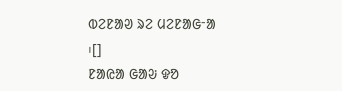ᱵᱮᱱᱟᱣ ᱨᱮ ᱢᱮᱱᱟᱜᱼᱟ ᱾[]
ᱱᱟᱭᱟ ᱜᱟᱶ ᱫᱚ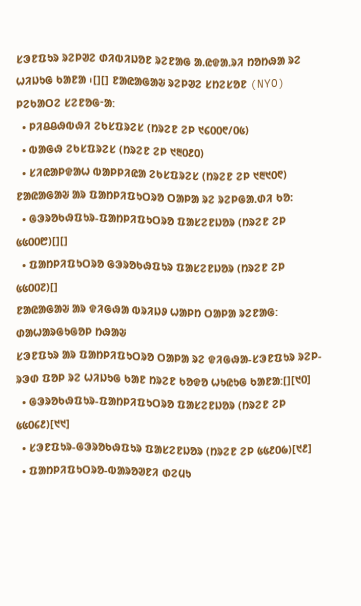ᱥᱳᱱᱯᱩᱨ ᱨᱮᱞᱣᱮ ᱰᱤᱵᱤᱡᱚᱱ ᱨᱮᱱᱟᱜ ᱟᱹᱭᱫᱟᱹᱨᱤ ᱴᱚᱴᱷᱟ ᱨᱮ ᱦᱤᱡᱩᱜ ᱠᱟᱱᱟ ᱾[][] ᱱᱟᱭᱟᱜᱟᱶ ᱨᱮᱞᱣᱮ ᱥᱴᱮᱥᱚᱱ (NYO) ᱞᱮᱠᱟᱛᱮ ᱥᱮᱱᱚᱜᱼᱟ:
  • ᱞᱤᱪᱪᱷᱵᱷᱤ ᱮᱠᱥᱯᱨᱮᱥ (ᱴᱨᱮᱱ ᱮᱞ ᱑᱔᱐᱐᱖/᱐᱕)
  • ᱵᱟᱜᱷ ᱮᱠᱥᱯᱨᱮᱥ (ᱴᱨᱮᱱ ᱮᱞ ᱑᱓᱐᱒᱐)
  • ᱥᱤᱭᱟᱞᱫᱟᱦ ᱵᱟᱞᱞᱤᱭᱟ ᱮᱠᱥᱯᱨᱮᱥ (ᱴᱨᱮᱱ ᱮᱞ ᱑᱓᱑᱐᱖)
ᱱᱟᱭᱟᱜᱟᱶ ᱟᱨ ᱯᱟᱴᱞᱤᱯᱩᱛᱨᱚ ᱛᱟᱞᱟ ᱨᱮ ᱨᱮᱞᱜᱟᱹᱰᱤ ᱠᱚᱺ
  • ᱜᱳᱨᱚᱠᱷᱯᱩᱨ-ᱯᱟᱴᱞᱤᱯᱩᱛᱨᱚ ᱯᱟᱥᱮᱱᱡᱚᱨ (ᱴᱨᱮᱱ ᱮᱞ ᱕᱕᱐᱐᱘)[][]
  • ᱯᱟᱴᱞᱤᱯᱩᱛᱨᱚ ᱜᱳᱨᱚᱠᱷᱯᱩᱨ ᱯᱟᱥᱮᱱᱡᱚᱨ (ᱴᱨᱮᱱ ᱮᱞ ᱕᱕᱐᱐᱗)[]
ᱱᱟᱭᱟᱜᱟᱶ ᱟᱨ ᱫᱤᱜᱷᱟ ᱵᱨᱤᱡᱽ ᱦᱟᱞᱴ ᱛᱟᱞᱟ ᱨᱮᱱᱟᱜ: ᱰᱟᱦᱟᱨᱜᱩᱜᱚᱞ ᱴᱷᱟᱶ
ᱥᱳᱱᱯᱩᱨ ᱟᱨ ᱯᱟᱴᱞᱤᱯᱩᱛᱨᱚ ᱛᱟᱞᱟ ᱨᱮ ᱫᱤᱜᱷᱟ-ᱥᱳᱱᱯᱩᱨ ᱨᱮᱞ-ᱨᱳᱰ ᱯᱚᱞ ᱨᱮ ᱦᱤᱡᱩᱜ ᱠᱟᱱ ᱴᱨᱮᱱ ᱠᱚᱫᱚ ᱦᱩᱭᱩᱜ ᱠᱟᱱᱟ:[][᱑᱐]
  • ᱜᱳᱨᱚᱠᱷᱯᱩᱨ-ᱯᱟᱴᱞᱤᱯᱩᱛᱨᱚ ᱯᱟᱥᱮᱱᱡᱚᱨ (ᱴᱨᱮᱱ ᱮᱞ ᱕᱕᱐᱔᱒)[᱑᱑]
  • ᱥᱳᱱᱯᱩᱨ-ᱜᱳᱨᱚᱠᱷᱯᱩᱨ ᱯᱟᱥᱮᱱᱡᱚᱨ (ᱴᱨᱮᱱ ᱮᱞ ᱕᱕᱒᱐᱙)[᱑᱒]
  • ᱯᱟᱴᱞᱤᱯᱩᱛᱨᱚ-ᱵᱟᱨᱚᱣᱱᱤ ᱰᱮᱢᱩ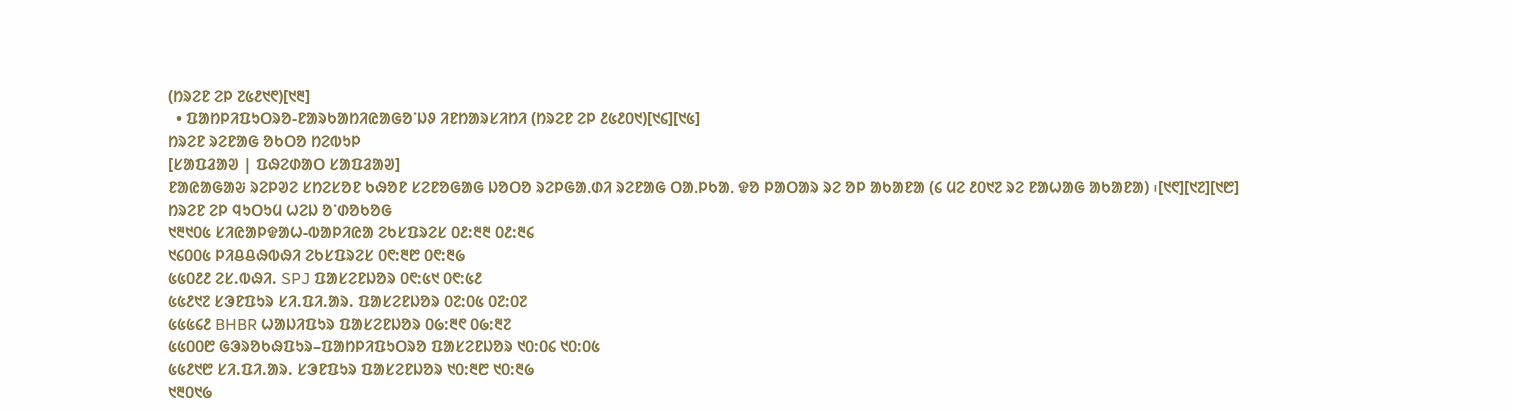(ᱴᱨᱮᱱ ᱮᱞ ᱗᱕᱒᱑᱖)[᱑᱓]
  • ᱯᱟᱴᱞᱤᱯᱩᱛᱨᱚ-ᱱᱟᱨᱠᱟᱴᱤᱭᱟᱜᱚᱸᱡᱽ ᱤᱱᱴᱟᱨᱥᱤᱴᱤ (ᱴᱨᱮᱱ ᱮᱞ ᱒᱕᱒᱐᱑)[᱑᱔][᱑᱕]
ᱴᱨᱮᱱ ᱨᱮᱱᱟᱜ ᱚᱠᱛᱚ ᱴᱮᱵᱩᱞ
[ᱥᱟᱯᱲᱟᱣ | ᱯᱷᱮᱰᱟᱛ ᱥᱟᱯᱲᱟᱣ]
ᱱᱟᱭᱟᱜᱟᱶ ᱨᱮᱞᱣᱮ ᱥᱴᱮᱥᱚᱱ ᱠᱷᱚᱱ ᱥᱮᱱᱚᱜᱟᱜ ᱡᱚᱛᱚ ᱨᱮᱞᱜᱟᱹᱰᱤ ᱨᱮᱱᱟᱜ ᱛᱟᱹᱞᱠᱟᱹ ᱫᱚ ᱞᱟᱛᱟᱨ ᱨᱮ ᱚᱞ ᱟᱠᱟᱱᱟ (᱔ ᱢᱮ ᱒᱐᱑᱗ ᱨᱮ ᱱᱟᱦᱟᱜ ᱟᱠᱟᱱᱟ) ᱾[᱑᱖][᱑᱗][᱑᱘]
ᱴᱨᱮᱱ ᱮᱞ ᱧᱩᱛᱩᱢ ᱦᱮᱡ ᱚᱸᱰᱚᱠᱚᱜ
᱑᱓᱑᱐᱕ ᱥᱤᱭᱟᱞᱫᱟᱦ-ᱵᱟᱞᱤᱭᱟ ᱮᱠᱥᱯᱨᱮᱥ ᱐᱒:᱓᱓ ᱐᱒:᱓᱔
᱑᱔᱐᱐᱕ ᱞᱤᱪᱪᱷᱵᱷᱤ ᱮᱠᱥᱯᱨᱮᱥ ᱐᱖:᱓᱘ ᱐᱖:᱓᱙
᱕᱕᱐᱒᱒ ᱮᱥ.ᱵᱷᱤ. SPJ ᱯᱟᱥᱮᱱᱡᱚᱨ ᱐᱖:᱕᱑ ᱐᱖:᱕᱒
᱕᱕᱒᱑᱗ ᱥᱳᱱᱯᱩᱨ ᱥᱤ.ᱯᱤ.ᱟᱨ. ᱯᱟᱥᱮᱱᱡᱚᱨ ᱐᱗:᱐᱕ ᱐᱗:᱐᱗
᱕᱕᱕᱔᱒ BHBR ᱦᱟᱡᱤᱯᱩᱨ ᱯᱟᱥᱮᱱᱡᱚᱨ ᱐᱙:᱓᱖ ᱐᱙:᱓᱗
᱕᱕᱐᱐᱘ ᱜᱳᱨᱚᱠᱷᱯᱩᱨ–ᱯᱟᱴᱞᱤᱯᱩᱛᱨᱚ ᱯᱟᱥᱮᱱᱡᱚᱨ ᱑᱐:᱐᱔ ᱑᱐:᱐᱕
᱕᱕᱒᱑᱘ ᱥᱤ.ᱯᱤ.ᱟᱨ. ᱥᱳᱱᱯᱩᱨ ᱯᱟᱥᱮᱱᱡᱚᱨ ᱑᱐:᱓᱘ ᱑᱐:᱓᱙
᱑᱓᱐᱑᱙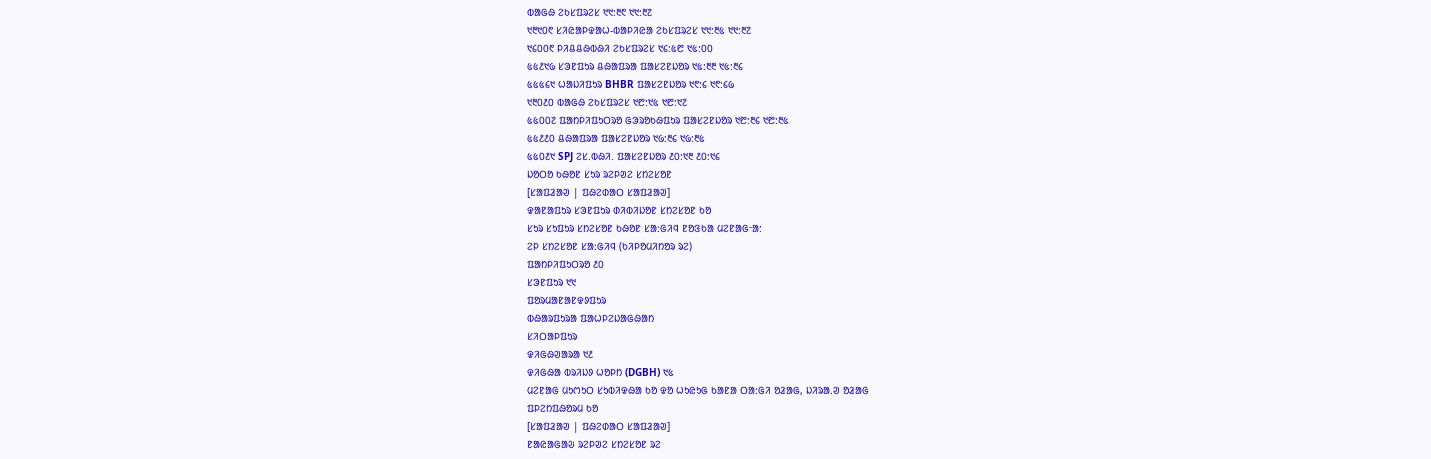ᱵᱟᱜᱷ ᱮᱠᱥᱯᱨᱮᱥ ᱑᱑:᱓᱖ ᱑᱑:᱓᱗
᱑᱓᱑᱐᱖ ᱥᱤᱭᱟᱞᱫᱟᱦ-ᱵᱟᱞᱤᱭᱟ ᱮᱠᱥᱯᱨᱮᱥ ᱑᱑:᱓᱕ ᱑᱑:᱓᱗
᱑᱔᱐᱐᱖ ᱞᱤᱪᱪᱷᱵᱷᱤ ᱮᱠᱥᱯᱨᱮᱥ ᱑᱔:᱕᱘ ᱑᱕:᱐᱐
᱕᱕᱒᱑᱙ ᱥᱳᱱᱯᱩᱨ ᱪᱷᱟᱯᱨᱟ ᱯᱟᱥᱮᱱᱡᱚᱨ ᱑᱕:᱓᱓ ᱑᱕:᱓᱔
᱕᱕᱕᱔᱑ ᱦᱟᱡᱤᱯᱩᱨ BHBR ᱯᱟᱥᱮᱱᱡᱚᱨ ᱑᱖:᱔ ᱑᱖:᱔᱙
᱑᱓᱐᱒᱐ ᱵᱟᱜᱷ ᱮᱠᱥᱯᱨᱮᱥ ᱑᱘:᱑᱕ ᱑᱘:᱑᱗
᱕᱕᱐᱐᱗ ᱯᱟᱴᱞᱤᱯᱩᱛᱨᱚ ᱜᱳᱨᱚᱠᱷᱯᱩᱨ ᱯᱟᱥᱮᱱᱡᱚᱨ ᱑᱘:᱓᱔ ᱑᱘:᱓᱕
᱕᱕᱒᱒᱐ ᱪᱷᱟᱯᱨᱟ ᱯᱟᱥᱮᱱᱡᱚᱨ ᱑᱙:᱓᱔ ᱑᱙:᱓᱕
᱕᱕᱐᱒᱑ SPJ ᱮᱥ.ᱵᱷᱤ. ᱯᱟᱥᱮᱱᱡᱚᱨ ᱒᱐:᱑᱓ ᱒᱐:᱑᱔
ᱡᱚᱛᱚ ᱠᱷᱚᱱ ᱥᱩᱨ ᱨᱮᱞᱣᱮ ᱥᱴᱮᱥᱚᱱ
[ᱥᱟᱯᱲᱟᱣ | ᱯᱷᱮᱰᱟᱛ ᱥᱟᱯᱲᱟᱣ]
ᱫᱟᱱᱟᱯᱩᱨ ᱥᱳᱱᱯᱩᱨ ᱰᱤᱵᱤᱡᱚᱱ ᱥᱴᱮᱥᱚᱱ ᱠᱚ
ᱥᱩᱨ ᱥᱩᱯᱩᱨ ᱥᱴᱮᱥᱚᱱ ᱠᱷᱚᱱ ᱥᱟᱺᱜᱤᱧ ᱱᱚᱝᱠᱟ ᱢᱮᱱᱟᱜᱼᱟ:
ᱮᱞ ᱥᱴᱮᱥᱚᱱ ᱥᱟᱺᱜᱤᱧ (ᱠᱤᱞᱚᱢᱤᱴᱚᱨ ᱨᱮ)
ᱯᱟᱴᱞᱤᱯᱩᱛᱨᱚ ᱒᱐
ᱥᱳᱱᱯᱩᱨ ᱑᱑
ᱯᱚᱨᱢᱟᱱᱟᱱᱫᱽᱯᱩᱨ
ᱵᱷᱟᱨᱯᱩᱨᱟ ᱯᱟᱦᱞᱮᱡᱟᱜᱷᱟᱴ
ᱥᱤᱛᱟᱞᱯᱩᱨ
ᱫᱤᱜᱷᱣᱟᱨᱟ ᱑᱒
ᱫᱤᱜᱷᱟ ᱵᱨᱤᱡᱽ ᱦᱚᱞᱴ (DGBH) ᱑᱕
ᱢᱮᱱᱟᱜ ᱢᱩᱬᱩᱛ ᱥᱩᱵᱤᱫᱷᱟ ᱠᱚ ᱫᱚ ᱦᱩᱭᱩᱜ ᱠᱟᱱᱟ ᱛᱟᱺᱜᱤ ᱚᱲᱟᱜ, ᱡᱤᱨᱟᱹᱣ ᱚᱲᱟᱜ
ᱯᱞᱮᱴᱯᱷᱚᱨᱢ ᱠᱚ
[ᱥᱟᱯᱲᱟᱣ | ᱯᱷᱮᱰᱟᱛ ᱥᱟᱯᱲᱟᱣ]
ᱱᱟᱭᱟᱜᱟᱶ ᱨᱮᱞᱣᱮ ᱥᱴᱮᱥᱚᱱ ᱨᱮ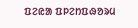ᱯᱮᱭᱟ ᱯᱞᱮᱴᱯᱷᱚᱨᱢ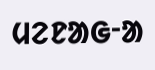ᱢᱮᱱᱟᱜᱼᱟ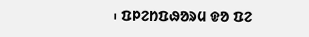᱾ ᱯᱞᱮᱴᱯᱷᱚᱨᱢ ᱫᱚ ᱯᱮ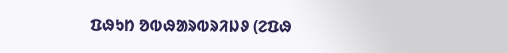ᱯᱷᱩᱴ ᱚᱵᱷᱟᱨᱵᱨᱤᱡᱽ (ᱮᱯᱷ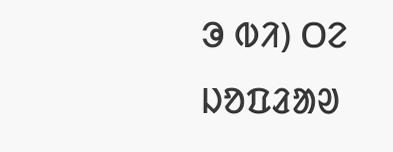ᱳ ᱵᱤ) ᱛᱮ ᱡᱚᱯᱲᱟᱣ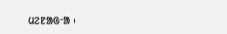ᱢᱮᱱᱟᱜᱼᱟ ᱾